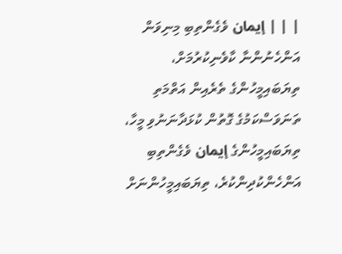| | | إيمان ވެގެންތިބި މިނިވަން އަންހެނުންނާ ކާވެނިކުރުމަށް، ތިޔަބައިމީހުންގެ ތެރެއިން އަތްމަތި ތަނަވަސްކަމުގެ ގޮތުން ކުޅަދާނަނުވި މީހާ، ތިޔަބައިމީހުންގެ إيمان ވެގެންތިބި އަންހެންކުދިންކުރެ، ތިޔަބައިމީހުންނަށް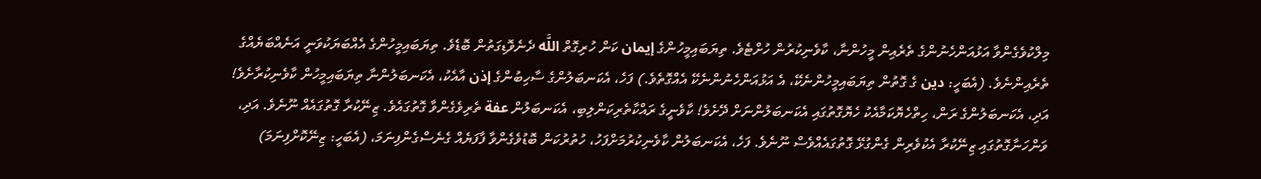މިލްކުވެގެންވާ އަޅުއަންހެނުންގެ ތެރެއިން މީހުންނާ، ކާވެނިކުރުން ހުށްޓެވެ. ތިޔަބައިމީހުންގެ إيمان ކަން ހުރިގޮތް اللَّه ދެނެވޮޑިގަތުން ބޮޑެވެ. ތިޔަބައިމީހުންގެ އެއްބަޔަކުވަނީ އަނެއްބަޔެއްގެ ތެރެއިންނެވެ. (އެބަހީ: دين ގެ ގޮތުން ތިޔަބައިމީހުންނެކޭ، އެ އަޅުއަންހެނުންނެކޭ އެއްގޮތެވެ.) ފަހެ، އެކަނބަލުންގެ ސާހިބުންގެ إذن އާއެކު، އެކަނބަލުންނާ ތިޔަބައިމީހުން ކާވެނިކުރާށެވެ! އަދި، އެކަނބަލުންގެ ރަން، ހިތްހެޔޮކަމާއެކު ހެޔޮގޮތުގައި އެކަނބަލުންނަށް ދޭށެވެ! ކާވެނީގެ ރައްކާތެރިކަންލިބި، އެކަނބަލުން عفة ތެރިވެގެންވާ ގޮތުގައެވެ. ޒިނޭކުރާ ގޮތުގައެއް ނޫނެވެ. އަދި، ވަންހަނާގޮތުގައި ޒިނޭކުރާ އެކުވެރިން ގެންގުޅޭ ގޮތުގައެއްވެސް ނޫނެވެ. ފަހެ، އެކަނބަލުން ކާވެނިކުރުމަށްފަހު، ހުތުރުކަން ބޮޑުވެގެންވާ ފާފަޔެއް ގެނެސްގެންފިނަމަ، (އެބަހީ: ޒިނޭކޮށްފިނަމަ)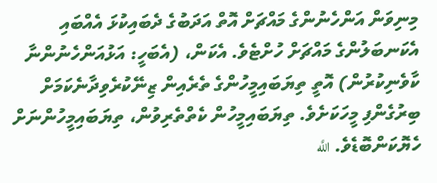މިނިވަން އަންހެނުންގެ މައްޗަށް އޮތް އަދަބުގެ ދެބައިކުޅަ އެއްބައި އެކަނބަލުންގެ މައްޗަށް ހުށްޓެވެ. އެކަން، (އެބަހީ: އަޅުއަންހެނުންނާ ކާވެނިކުރުން) އޮތީ ތިޔަބައިމީހުންގެ ތެރެއިން ޒިނޭކުރެވިދާނެކަމަށް ބިރުގެންފި މީހަކަށެވެ. ތިޔަބައިމީހުން ކެތްތެރިވުން، ތިޔަބައިމީހުންނަށް ހެޔޮކަންބޮޑެވެ. اللَّه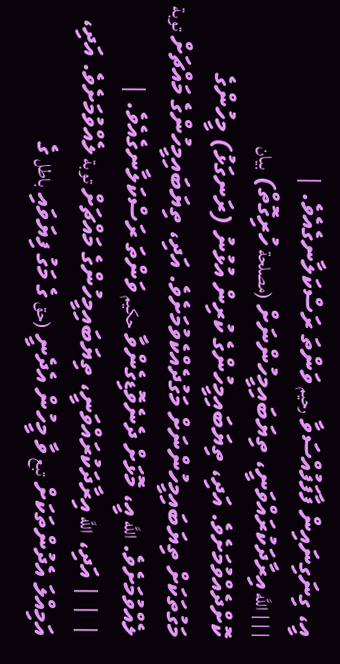އީ، ގިނަގިނައިން ފާފަފުއްސަވާ رحيم ވަންތަ ރަސްކަލާނގެއެވެ. |
| | | اللَّه އިރާދަކުރައްވަނީ، ތިޔަބައިމީހުންނަށް (مصلحة ހުރިގޮތް) بيان ކޮށްދެއްވުމަށެވެ. އަދި، ތިޔަބައިމީހުންގެ ކުރިން އުޅުނު (ރަނގަޅު) މީހުންގެ މަގުތަކަށް ތިޔަބައިމީހުންނަށް މަގުދެއްކެވުމަށެވެ. އަދި، ތިޔަބައިމީހުންގެ މައްޗަށް توبة ލެއްވުމަށެވެ. اللَّه އީ، މޮޅަށް ދެނެވޮޑިގެންވާ حكيم ވަންތަ ރަސްކަލާނގެއެވެ. |
| | | އަދި، اللَّه އިރާދަކުރައްވަނީ، ތިޔަބައިމީހުންގެ މައްޗަށް توبة ލެއްވުމަށެވެ. އަދި، އަމިއްލަ އެދުންތަކަށް تبع ވާ މީހުން އެދެނީ (حق ގެ މަގު ފިޔަވައި باطل ގެ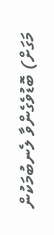މަގަށް) ބޮޑުވެގެންވާ ލެނބުމަކުން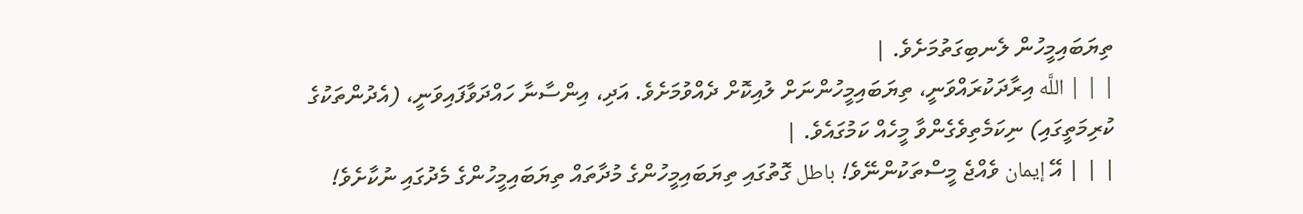ތިޔަބައިމީހުން ލެނބިގަތުމަށެވެ. |
| | | اللَّه އިރާދަކުރައްވަނީ، ތިޔަބައިމީހުންނަށް ލުއިކޮށް ދެއްވުމަށެވެ. އަދި، އިންސާނާ ހައްދަވާފައިވަނީ، (އެދުންތަކުގެ ކުރިމަތީގައި) ނިކަމެތިވެގެންވާ މީހެއް ކަމުގައެވެ. |
| | | އޭ إيمان ވެއްޖެ މީސްތަކުންނޭވެ! باطل ގޮތުގައި ތިޔަބައިމީހުންގެ މުދާތައް ތިޔަބައިމީހުންގެ މެދުގައި ނުކާށެވެ!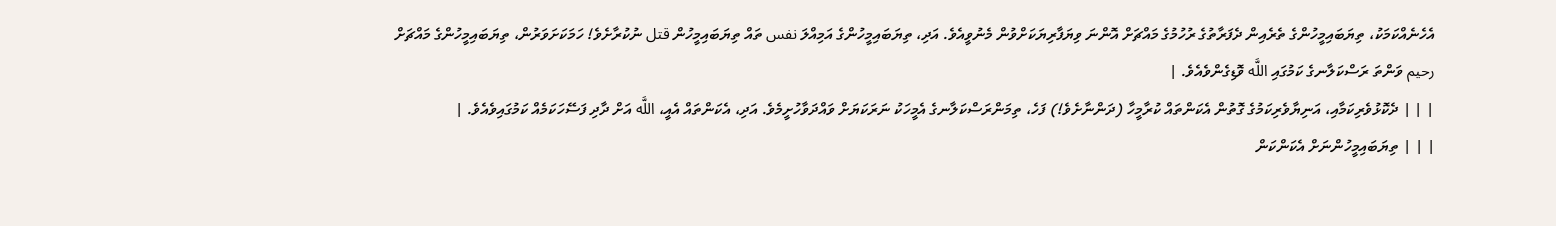އެހެނެއްކަމަކު، ތިޔަބައިމީހުންގެ ތެރެއިން ދެފަރާތުގެ ރުހުމުގެ މައްޗަށް އޮންނަ ވިޔަފާރިޔަކަށްވުން މެނުވީއެވެ. އަދި، ތިޔަބައިމީހުންގެ އަމިއްލަ نفس ތައް ތިޔަބައިމީހުން قتل ނުކުރާށެވެ! ހަމަކަށަވަރުން، ތިޔަބައިމީހުންގެ މައްޗަށް رحيم ވަންތަ ރަސްކަލާނގެ ކަމުގައި اللَّه ވޮޑިގެންވެއެވެ. |
| | | ދެކޮޅުވެރިކަމާއި، އަނިޔާވެރިކަމުގެ ގޮތުން އެކަންތައް ކުރާމީހާ (ދަންނާށެވެ!) ފަހެ، ތިމަންރަސްކަލާނގެ އެމީހަކު ނަރަކަޔަށް ވައްދަވާހުށީމެވެ. އަދި، އެކަންތައް އެއީ، اللَّه އަށް ދާދި ފަސޭހަކަމެއް ކަމުގައިވެއެވެ. |
| | | ތިޔަބައިމީހުންނަށް އެކަންކަން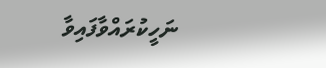ނަހީކުރައްވާފައިވާ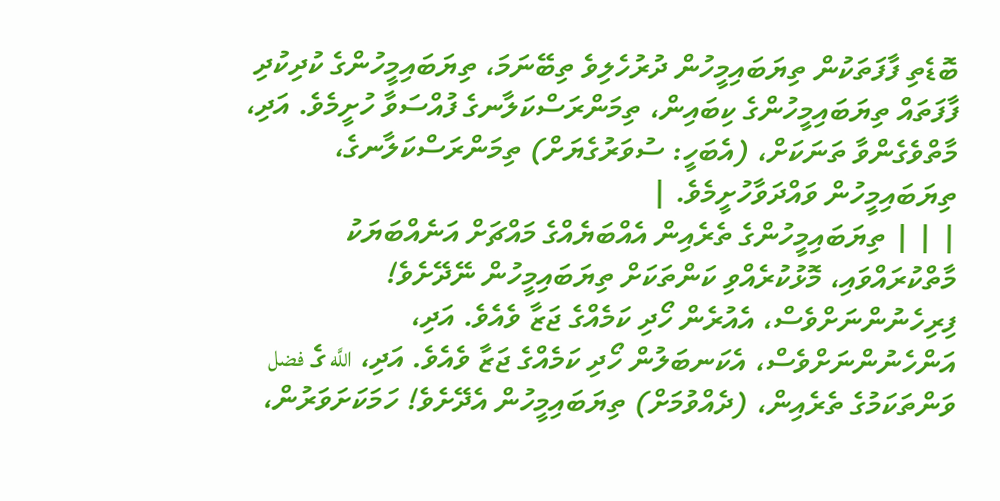ބޮޑެތި ފާފަތަކުން ތިޔަބައިމީހުން ދުރުހެލިވެ ތިބޭނަމަ، ތިޔަބައިމީހުންގެ ކުދިކުދި ފާފަތައް ތިޔަބައިމީހުންގެ ކިބައިން، ތިމަންރަސްކަލާނގެ ފުއްސަވާ ހުށީމެވެ. އަދި، މާތްވެގެންވާ ތަނަކަށް، (އެބަހީ: ސުވަރުގެޔަށް) ތިމަންރަސްކަލާނގެ، ތިޔަބައިމީހުން ވައްދަވާހުށީމެވެ. |
| | | ތިޔަބައިމީހުންގެ ތެރެއިން އެއްބަޔެއްގެ މައްޗަށް އަނެއްބަޔަކު މާތްކުރައްވައި، މޮޅުކުރެއްވި ކަންތަކަށް ތިޔަބައިމީހުން ނޭދޭށެވެ! ފިރިހެނުންނަށްވެސް، އެއުރެން ހޯދި ކަމެއްގެ ޖަޒާ ވެއެވެ. އަދި، އަންހެނުންނަށްވެސް، އެކަނބަލުން ހޯދި ކަމެއްގެ ޖަޒާ ވެއެވެ. އަދި، اللَّه ގެ فضل ވަންތަކަމުގެ ތެރެއިން، (ދެއްވުމަށް) ތިޔަބައިމީހުން އެދޭށެވެ! ހަމަކަށަވަރުން،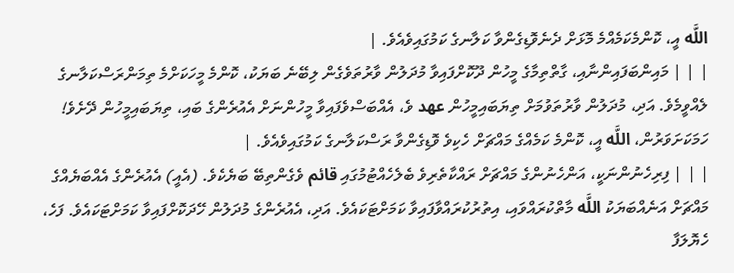اللَّه އީ، ކޮންމެކަމެއްމެ މޮޅަށް ދެނެވޮޑިގެންވާ ކަލާނގެ ކަމުގައިވެއެވެ. |
| | | މައިންބަފައިންނާއި، ގާތްތިމާގެ މީހުން ދޫކޮށްފައިވާ މުދަލުން ވާރުތަވެގެން ލިބޭނެ ބަޔަކު، ކޮންމެ މީހަކަށްމެ ތިމަންރަސްކަލާނގެ ލެއްވީމެވެ. އަދި، މުދަލުން ވާރުތަވުމަށް ތިޔަބައިމީހުން عهد ވެ، އެއްބަސްވެފައިވާ މީހުންނަށް އެއުރެންގެ ބައި، ތިޔަބައިމީހުން ދޭށެވެ! ހަމަކަށަވަރުން، اللَّه އީ، ކޮންމެ ކަމެއްގެ މައްޗަށް ހެކިވެ ވޮޑިގެންވާ ރަސްކަލާނގެ ކަމުގައިވެއެވެ. |
| | | ފިރިހެނުންނަކީ، އަންހެނުންގެ މައްޗަށް ރައްކާތެރިވެ ބެލެހެއްޓުމުގައި قائم ވެގެންތިބޭ ބަޔެކެވެ. (އެއީ) އެއުރެންގެ އެއްބަޔެއްގެ މައްޗަށް އަނެއްބަޔަކު اللَّه މާތްކުރައްވައި، އިތުރުކުރައްވާފައިވާ ކަމަށްޓަކައެވެ. އަދި، އެއުރެންގެ މުދަލުން ހޭދަކޮށްފައިވާ ކަމަށްޓަކައެވެ. ފަހެ، ހެޔޮލަފާ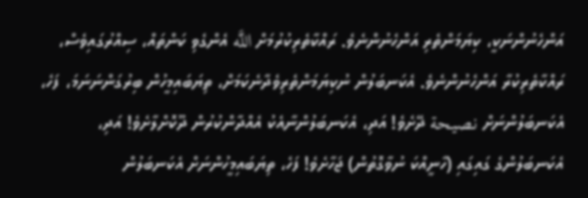އަންހެނުންނަކީ، ކިޔަމަންތެރި އަންހެނުންނެވެ. ރައްކާތެރިކުރުމަށް اللَّه އެންގެވި ކަންތައް، ސިއްރުގައިވެސް، ރައްކާތެރިކުރާ އަންހެނުންނެވެ. އެކަނބަލުން ނުކިޔަމަންތެރިވެދާނެކަމަށް، ތިޔަބައިމީހުން ބިރުގަންނަނަމަ، ފަހެ، އެކަނބަލުންނަށް نصيحة ދޭށެވެ! އަދި، އެކަނބަލުންނާއެކު އެއްދާންކުރުން ދޫކޮށްލާށެވެ! އަދި، އެކަނބަލުންގެ ގައިގައި (ހާނީއްކަ ނުވާގޮތުން) ޖަހާށެވެ! ފަހެ، ތިޔަބައިމީހުންނަށް އެކަނބަލުން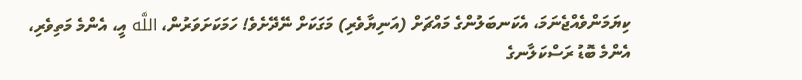ކިޔަމަންވެއްޖެނަމަ، އެކަނބަލުންގެ މައްޗަށް (އަނިޔާވެރި) މަގަކަށް ނޭދޭށެވެ! ހަމަކަށަވަރުން، اللَّه އީ، އެންމެ މަތިވެރި، އެންމެ ބޮޑު ރަސްކަލާނގެ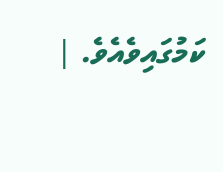ކަމުގައިވެއެވެ. |